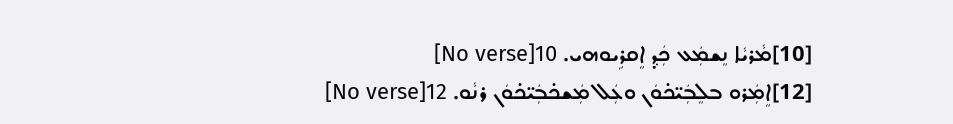[10]ܡܵܪܝܵܐ ܢܸܫܡܲܥ ܟܲܕ݂ ܐܸܩܪܹܝܘܗܝ. 10[No verse]
[12]ܐܸܡܲܪܘ ܒܠܸܒܲܝ̈ܟ̇ܘܿܢ ܘܥܲܠ ܡܲܫܟ̇ܒܲܝ̈ܟ̇ܘܿܢ ܪܢܵܘ. 12[No verse]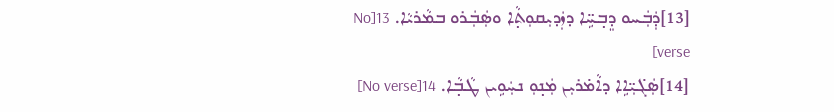[13]ܕܲܒܲܚܘ ܕܸܒ̣ܚܹ̈ܐ ܕܙܲܕܝܼܩܘܼܬ̣ܵܐ ܘܣܲܒܲܪܘ ܒܡܵܪܝܵܐ. 13[No verse]
[14]ܣܲܓ̇ܝܼ̈ܐܹܐ ܕܐܵܡ̇ܪܝܼܢ ܡܲܢ̣ܘܼ ܢܚܲܘܹܝܢ ܛܵܒ̣ܵܐ. 14[No verse]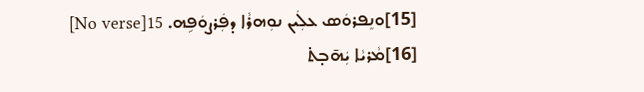[15]ܘܢܸܦܪܘܿܣ ܥܠܲܝܢ ܢܘܼܗܪܵܐ ܕܦܲܪܨܘܿܦܹܗ. 15[No verse]
[16]ܡܵܪܝܵܐ ܝܲܗ̄ܒ̣ܬ̇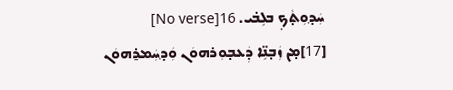ܚܲܕ݂ܘܼܬ̣ܵܟ݂ ܒܠܹܒ̇ܝ. 16[No verse]
[17]ܡ̣ܢ ܙܲܒ̣ܢܹ̈ܐ ܕܲܥܒ̣ܘܼܪܗܘܿܢ ܘܲܕ݂ܚܲܡܪ̱ܗܘܿܢ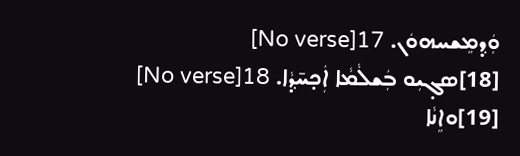ܘܲܕ݂ܡܸܫܚܗܘܿܢ. 17[No verse]
[18]ܣܓ̣ܝܼܘ ܒܲܫܠܵܡܵܐ ܐܲܟ̣ܚ̄ܕ݂ܵܐ. 18[No verse]
[19]ܘܐܸܢܵܐ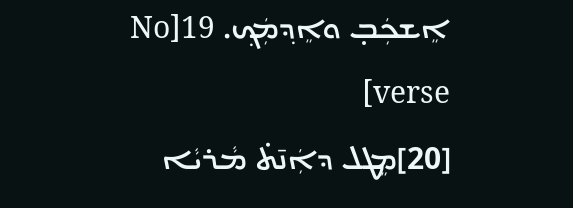ܐܸܫܟܲܒ̣ ܘܐܸܕ݂ܡܲܟ݂. 19[No verse]
[20]ܡܸܛܠ ܕܐܲܢ̄ܬ̇ ܡܵܪܝܵܐ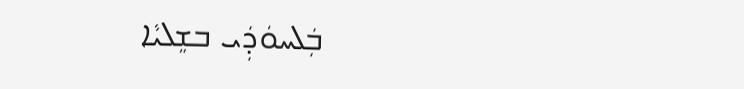ܒܲܠܚܘܿܕܲܝ ܒܫܸܠܝܵܐ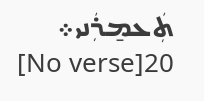ܬܲܥܡ̱ܪܲܢܝ܀ 20[No verse]